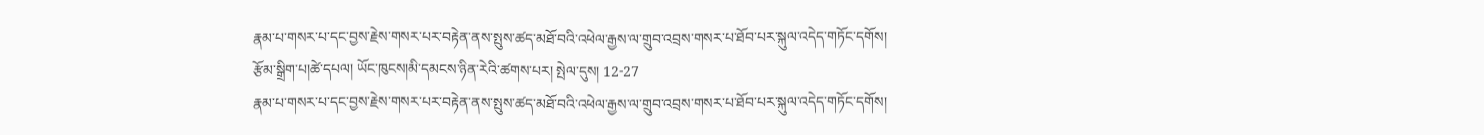རྣམ་པ་གསར་པ་དང་བྱས་རྗེས་གསར་པར་བརྟེན་ནས་སྤུས་ཚད་མཐོ་བའི་འཕེལ་རྒྱས་ལ་གྲུབ་འབྲས་གསར་པ་ཐོབ་པར་སྐུལ་འདེད་གཏོང་དགོས།
རྩོམ་སྒྲིག་པ།ཚེ་དཔལ། ཡོང་ཁུངས།མི་དམངས་ཉིན་རེའི་ཚགས་པར། སྤེལ་དུས། 12-27
རྣམ་པ་གསར་པ་དང་བྱས་རྗེས་གསར་པར་བརྟེན་ནས་སྤུས་ཚད་མཐོ་བའི་འཕེལ་རྒྱས་ལ་གྲུབ་འབྲས་གསར་པ་ཐོབ་པར་སྐུལ་འདེད་གཏོང་དགོས།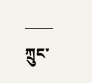—— ཀྲུང་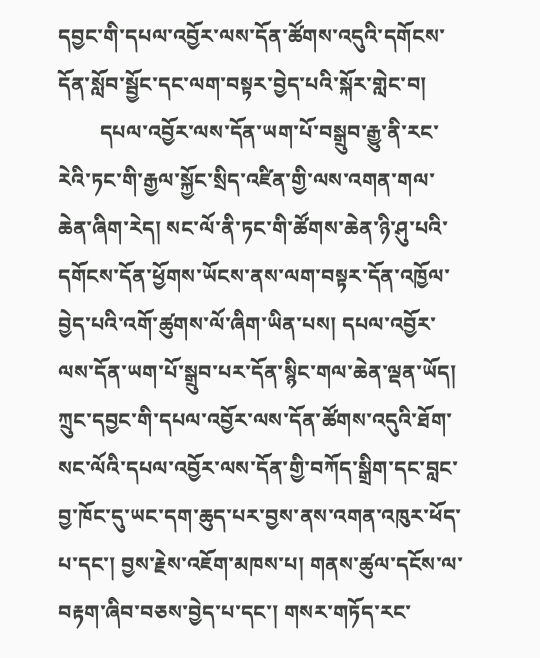དབྱང་གི་དཔལ་འབྱོར་ལས་དོན་ཚོགས་འདུའི་དགོངས་དོན་སློབ་སྦྱོང་དང་ལག་བསྟར་བྱེད་པའི་སྐོར་གླེང་བ།
        དཔལ་འབྱོར་ལས་དོན་ཡག་པོ་བསྒྲུབ་རྒྱུ་ནི་རང་རེའི་ཏང་གི་རྒྱལ་སྐྱོང་སྲིད་འཛིན་གྱི་ལས་འགན་གལ་ཆེན་ཞིག་རེད། སང་ལོ་ནི་ཏང་གི་ཚོགས་ཆེན་ཉི་ཤུ་པའི་དགོངས་དོན་ཕྱོགས་ཡོངས་ནས་ལག་བསྟར་དོན་འཁྱོལ་བྱེད་པའི་འགོ་ཚུགས་ལོ་ཞིག་ཡིན་པས། དཔལ་འབྱོར་ལས་དོན་ཡག་པོ་སྒྲུབ་པར་དོན་སྙིང་གལ་ཆེན་ལྡན་ཡོད། ཀྲུང་དབྱང་གི་དཔལ་འབྱོར་ལས་དོན་ཚོགས་འདུའི་ཐོག་སང་ལོའི་དཔལ་འབྱོར་ལས་དོན་གྱི་བཀོད་སྒྲིག་དང་བླང་བྱ་ཁོང་དུ་ཡང་དག་ཆུད་པར་བྱས་ནས་འགན་འཁུར་ཕོད་པ་དང་། བྱས་རྗེས་འཇོག་མཁས་པ། གནས་ཚུལ་དངོས་ལ་བརྟག་ཞིབ་བཅས་བྱེད་པ་དང་། གསར་གཏོད་རང་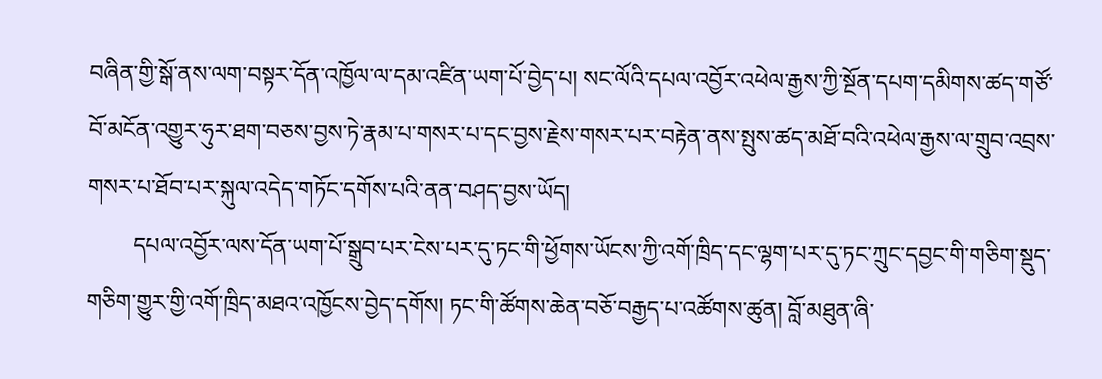བཞིན་གྱི་སྒོ་ནས་ལག་བསྟར་དོན་འཁྱོལ་ལ་དམ་འཛིན་ཡག་པོ་བྱེད་པ། སང་ལོའི་དཔལ་འབྱོར་འཕེལ་རྒྱས་ཀྱི་སྔོན་དཔག་དམིགས་ཚད་གཙོ་བོ་མངོན་འགྱུར་ཧུར་ཐག་བཅས་བྱས་ཏེ་རྣམ་པ་གསར་པ་དང་བྱས་རྗེས་གསར་པར་བརྟེན་ནས་སྤུས་ཚད་མཐོ་བའི་འཕེལ་རྒྱས་ལ་གྲུབ་འབྲས་གསར་པ་ཐོབ་པར་སྐུལ་འདེད་གཏོང་དགོས་པའི་ནན་བཤད་བྱས་ཡོད།
        དཔལ་འབྱོར་ལས་དོན་ཡག་པོ་སྒྲུབ་པར་ངེས་པར་དུ་ཏང་གི་ཕྱོགས་ཡོངས་ཀྱི་འགོ་ཁྲིད་དང་ལྷག་པར་དུ་ཏང་ཀྲུང་དབྱང་གི་གཅིག་སྡུད་གཅིག་གྱུར་གྱི་འགོ་ཁྲིད་མཐའ་འཁྱོངས་བྱེད་དགོས། ཏང་གི་ཚོགས་ཆེན་བཅོ་བརྒྱད་པ་འཚོགས་ཚུན། བློ་མཐུན་ཞི་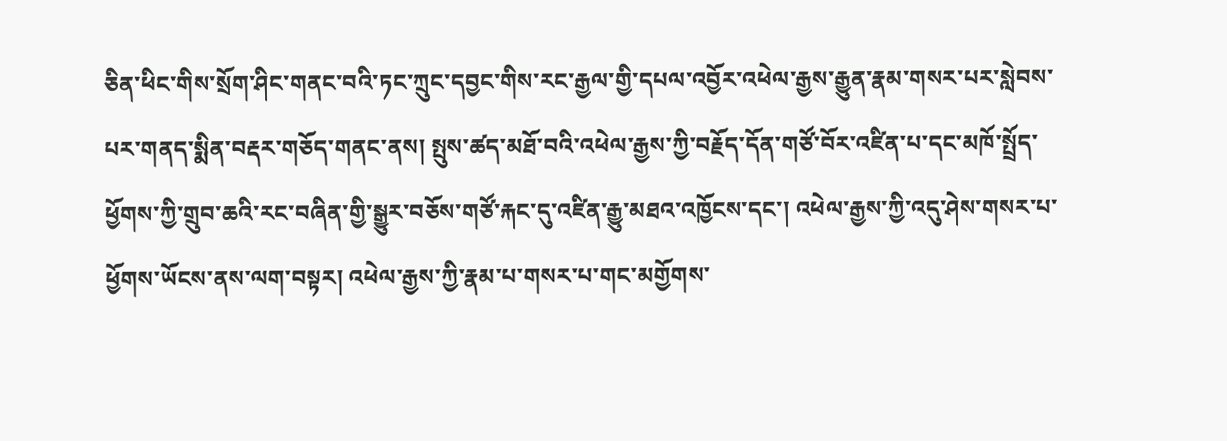ཅིན་ཕིང་གིས་སྲོག་ཤིང་གནང་བའི་ཏང་ཀྲུང་དབྱང་གིས་རང་རྒྱལ་གྱི་དཔལ་འབྱོར་འཕེལ་རྒྱས་རྒྱུན་རྣམ་གསར་པར་སླེབས་པར་གནད་སྨིན་བརྡར་གཅོད་གནང་ནས། སྤུས་ཚད་མཐོ་བའི་འཕེལ་རྒྱས་ཀྱི་བརྗོད་དོན་གཙོ་བོར་འཛིན་པ་དང་མཁོ་སྤྲོད་ཕྱོགས་ཀྱི་གྲུབ་ཆའི་རང་བཞིན་གྱི་སྒྱུར་བཅོས་གཙོ་རྐང་དུ་འཛིན་རྒྱུ་མཐའ་འཁྱོངས་དང་། འཕེལ་རྒྱས་ཀྱི་འདུ་ཤེས་གསར་པ་ཕྱོགས་ཡོངས་ནས་ལག་བསྟར། འཕེལ་རྒྱས་ཀྱི་རྣམ་པ་གསར་པ་གང་མགྱོགས་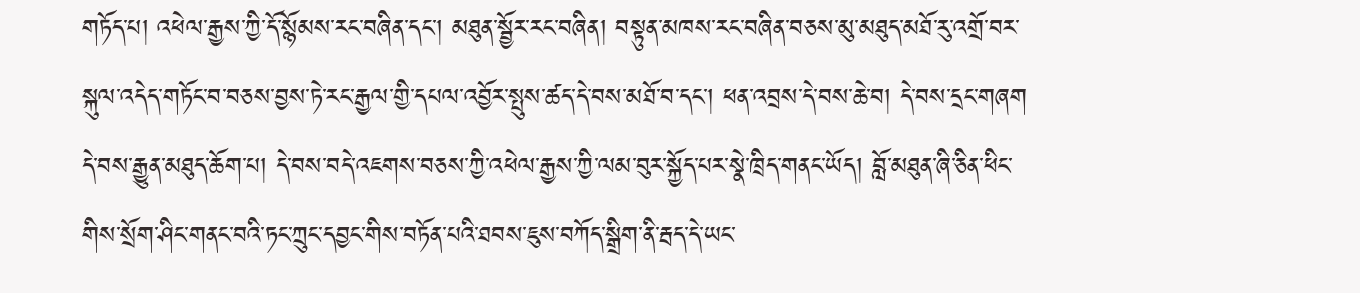གཏོད་པ། འཕེལ་རྒྱས་ཀྱི་དོ་སྙོམས་རང་བཞིན་དང་། མཐུན་སྦྱོར་རང་བཞིན། བསྟུན་མཁས་རང་བཞིན་བཅས་མུ་མཐུད་མཐོ་རུ་འགྲོ་བར་སྐུལ་འདེད་གཏོང་བ་བཅས་བྱས་ཏེ་རང་རྒྱལ་གྱི་དཔལ་འབྱོར་སྤུས་ཚད་དེ་བས་མཐོ་བ་དང་། ཕན་འབྲས་དེ་བས་ཆེ་བ། དེ་བས་དྲང་གཞག དེ་བས་རྒྱུན་མཐུད་ཆོག་པ། དེ་བས་བདེ་འཇགས་བཅས་ཀྱི་འཕེལ་རྒྱས་ཀྱི་ལམ་བུར་སྐྱོད་པར་སྣེ་ཁྲིད་གནང་ཡོད། བློ་མཐུན་ཞི་ཅིན་ཕིང་གིས་སྲོག་ཤིང་གནང་བའི་ཏང་ཀྲུང་དབྱང་གིས་བཏོན་པའི་ཐབས་ཇུས་བཀོད་སྒྲིག་ནི་རྦད་དེ་ཡང་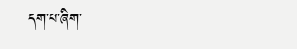དག་པ་ཞིག་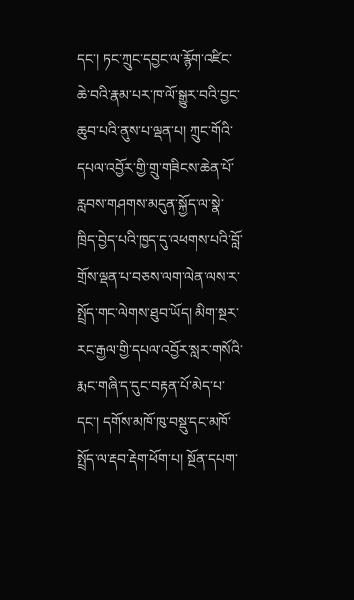དང་། ཏང་ཀྲུང་དབྱང་ལ་རྙོག་འཛིང་ཆེ་བའི་རྣམ་པར་ཁ་ལོ་སྒྱུར་བའི་བྱང་ཆུབ་པའི་ནུས་པ་ལྡན་པ། ཀྲུང་གོའི་དཔལ་འབྱོར་གྱི་གྲུ་གཟིངས་ཆེན་པོ་རླབས་གཤགས་མདུན་སྐྱོད་ལ་སྣེ་ཁྲིད་བྱེད་པའི་ཁྱད་དུ་འཕགས་པའི་བློ་གྲོས་ལྡན་པ་བཅས་ལག་ལེན་ལས་ར་སྤྲོད་གང་ལེགས་ཐུབ་ཡོད། མིག་སྔར་རང་རྒྱལ་གྱི་དཔལ་འབྱོར་སླར་གསོའི་རྨང་གཞི་ད་དུང་བརྟན་པོ་མེད་པ་དང་། དགོས་མཁོ་ཁུ་བསྡུ་དང་མཁོ་སྤྲོད་ལ་རྡབ་རྡེག་ཕོག་པ། སྔོན་དཔག་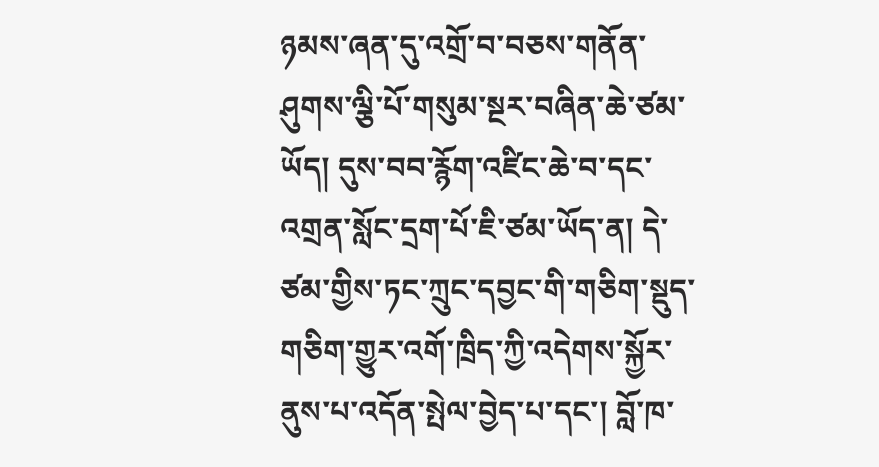ཉམས་ཞན་དུ་འགྲོ་བ་བཅས་གནོན་ཤུགས་ལྕི་པོ་གསུམ་སྔར་བཞིན་ཆེ་ཙམ་ཡོད། དུས་བབ་རྙོག་འཛིང་ཆེ་བ་དང་འགྲན་སློང་དྲག་པོ་ཇི་ཙམ་ཡོད་ན། དེ་ཙམ་གྱིས་ཏང་ཀྲུང་དབྱང་གི་གཅིག་སྡུད་གཅིག་གྱུར་འགོ་ཁྲིད་ཀྱི་འདེགས་སྐྱོར་ནུས་པ་འདོན་སྤེལ་བྱེད་པ་དང་། བློ་ཁ་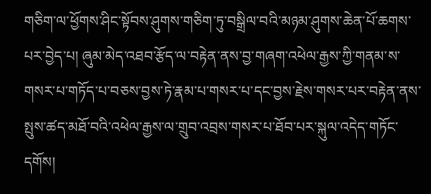གཅིག་ལ་ཕྱོགས་ཤིང་སྟོབས་ཤུགས་གཅིག་ཏུ་བསྒྲིལ་བའི་མཉམ་ཤུགས་ཆེན་པོ་ཆགས་པར་བྱེད་པ། ཞུམ་མེད་འཐབ་རྩོད་ལ་བརྟེན་ནས་བྱ་གཞག་འཕེལ་རྒྱས་ཀྱི་གནམ་ས་གསར་པ་གཏོད་པ་བཅས་བྱས་ཏེ་རྣམ་པ་གསར་པ་དང་བྱས་རྗེས་གསར་པར་བརྟེན་ནས་སྤུས་ཚད་མཐོ་བའི་འཕེལ་རྒྱས་ལ་གྲུབ་འབྲས་གསར་པ་ཐོབ་པར་སྐུལ་འདེད་གཏོང་དགོས།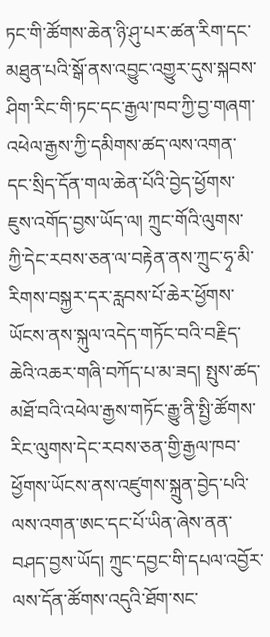ཏང་གི་ཚོགས་ཆེན་ཉི་ཤུ་པར་ཚན་རིག་དང་མཐུན་པའི་སྒོ་ནས་འབྱུང་འགྱུར་དུས་སྐབས་ཤིག་རིང་གི་ཏང་དང་རྒྱལ་ཁབ་ཀྱི་བྱ་གཞག་འཕེལ་རྒྱས་ཀྱི་དམིགས་ཚད་ལས་འགན་དང་སྲིད་དོན་གལ་ཆེན་པོའི་བྱེད་ཕྱོགས་ཇུས་འགོད་བྱས་ཡོད་ལ། ཀྲུང་གོའི་ལུགས་ཀྱི་དེང་རབས་ཅན་ལ་བརྟེན་ནས་ཀྲུང་ཧྭ་མི་རིགས་བསྐྱར་དར་རླབས་པོ་ཆེར་ཕྱོགས་ཡོངས་ནས་སྐུལ་འདེད་གཏོང་བའི་བརྗིད་ཆེའི་འཆར་གཞི་བཀོད་པ་མ་ཟད། སྤུས་ཚད་མཐོ་བའི་འཕེལ་རྒྱས་གཏོང་རྒྱུ་ནི་སྤྱི་ཚོགས་རིང་ལུགས་དེང་རབས་ཅན་གྱི་རྒྱལ་ཁབ་ཕྱོགས་ཡོངས་ནས་འཛུགས་སྐྲུན་བྱེད་པའི་ལས་འགན་ཨང་དང་པོ་ཡིན་ཞེས་ནན་བཤད་བྱས་ཡོད། ཀྲུང་དབྱང་གི་དཔལ་འབྱོར་ལས་དོན་ཚོགས་འདུའི་ཐོག་སང་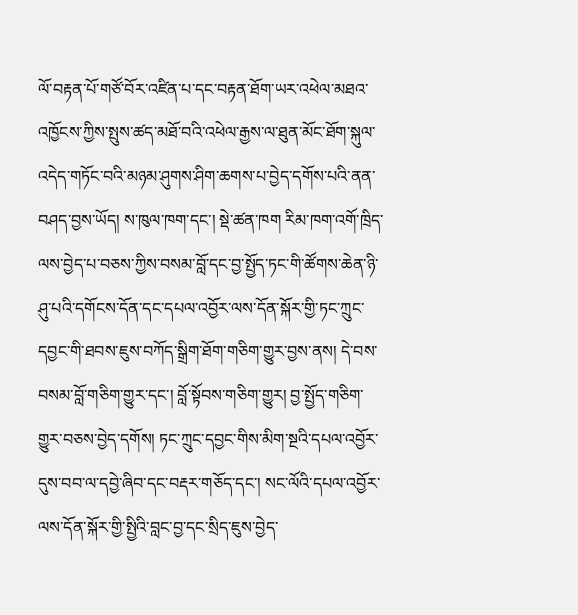ལོ་བརྟན་པོ་གཙོ་བོར་འཛིན་པ་དང་བརྟན་ཐོག་ཡར་འཕེལ་མཐའ་འཁྱོངས་ཀྱིས་སྤུས་ཚད་མཐོ་བའི་འཕེལ་རྒྱས་ལ་ཐུན་མོང་ཐོག་སྐུལ་འདེད་གཏོང་བའི་མཉམ་ཤུགས་ཤིག་ཆགས་པ་བྱེད་དགོས་པའི་ནན་བཤད་བྱས་ཡོད། ས་ཁུལ་ཁག་དང་། སྡེ་ཚན་ཁག རིམ་ཁག་འགོ་ཁྲིད་ལས་བྱེད་པ་བཅས་ཀྱིས་བསམ་བློ་དང་བྱ་སྤྱོད་ཏང་གི་ཚོགས་ཆེན་ཉི་ཤུ་པའི་དགོངས་དོན་དང་དཔལ་འབྱོར་ལས་དོན་སྐོར་གྱི་ཏང་ཀྲུང་དབྱང་གི་ཐབས་ཇུས་བཀོད་སྒྲིག་ཐོག་གཅིག་གྱུར་བྱས་ནས། དེ་བས་བསམ་བློ་གཅིག་གྱུར་དང་། བློ་སྟོབས་གཅིག་གྱུར། བྱ་སྤྱོད་གཅིག་གྱུར་བཅས་བྱེད་དགོས། ཏང་ཀྲུང་དབྱང་གིས་མིག་སྔའི་དཔལ་འབྱོར་དུས་བབ་ལ་དབྱེ་ཞིབ་དང་བརྡར་གཅོད་དང་། སང་ལོའི་དཔལ་འབྱོར་ལས་དོན་སྐོར་གྱི་སྤྱིའི་བླང་བྱ་དང་སྲིད་ཇུས་བྱེད་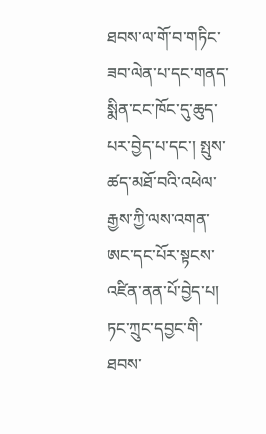ཐབས་ལ་གོ་བ་གཏིང་ཟབ་ལེན་པ་དང་གནད་སྨིན་ངང་ཁོང་དུ་ཆུད་པར་བྱེད་པ་དང་། སྤུས་ཚད་མཐོ་བའི་འཕེལ་རྒྱས་ཀྱི་ལས་འགན་ཨང་དང་པོར་སྟངས་འཛིན་ནན་པོ་བྱེད་པ། ཏང་ཀྲུང་དབྱང་གི་ཐབས་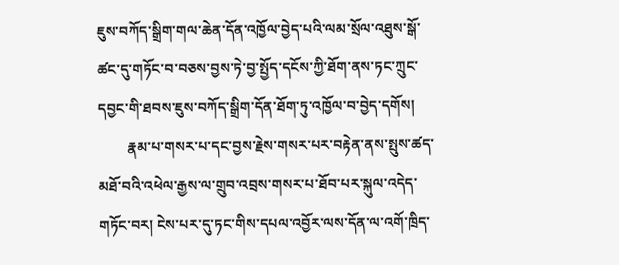ཇུས་བཀོད་སྒྲིག་གལ་ཆེན་དོན་འཁྱོལ་བྱེད་པའི་ལམ་སྲོལ་འཐུས་སྒོ་ཚང་དུ་གཏོང་བ་བཅས་བྱས་ཏེ་བྱ་སྤྱོད་དངོས་ཀྱི་ཐོག་ནས་ཏང་ཀྲུང་དབྱང་གི་ཐབས་ཇུས་བཀོད་སྒྲིག་དོན་ཐོག་ཏུ་འཁྱོལ་བ་བྱེད་དགོས།
        རྣམ་པ་གསར་པ་དང་བྱས་རྗེས་གསར་པར་བརྟེན་ནས་སྤུས་ཚད་མཐོ་བའི་འཕེལ་རྒྱས་ལ་གྲུབ་འབྲས་གསར་པ་ཐོབ་པར་སྐུལ་འདེད་གཏོང་བར། ངེས་པར་དུ་ཏང་གིས་དཔལ་འབྱོར་ལས་དོན་ལ་འགོ་ཁྲིད་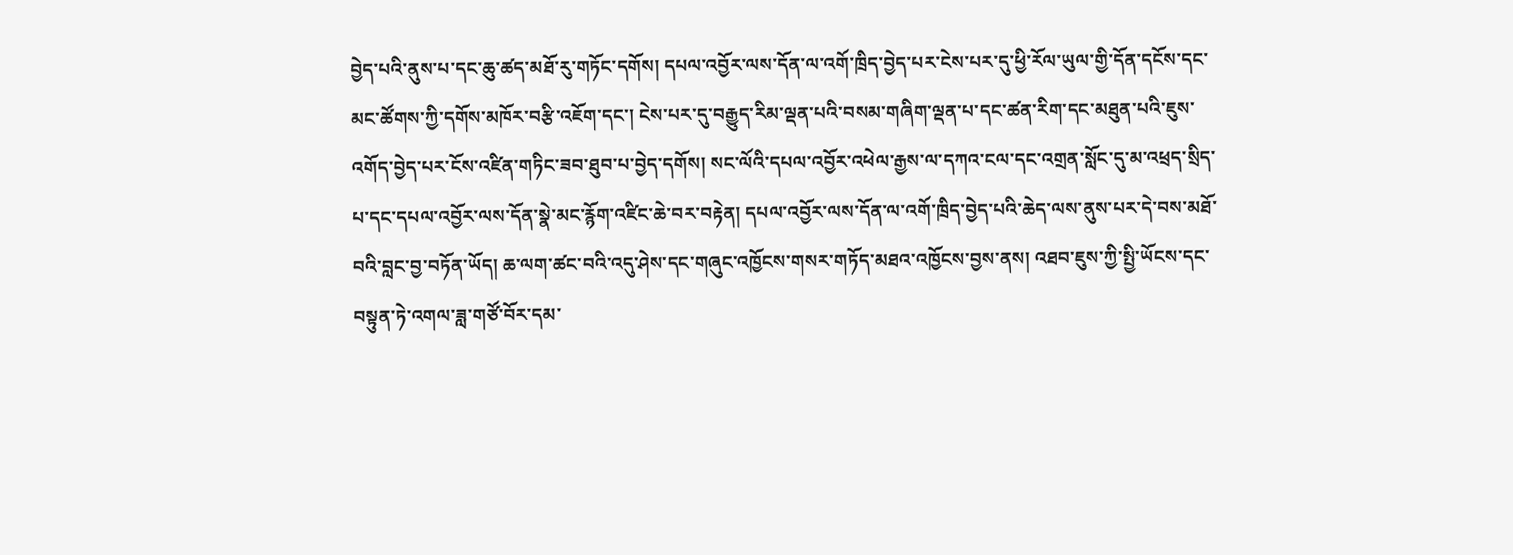བྱེད་པའི་ནུས་པ་དང་ཆུ་ཚད་མཐོ་རུ་གཏོང་དགོས། དཔལ་འབྱོར་ལས་དོན་ལ་འགོ་ཁྲིད་བྱེད་པར་ངེས་པར་དུ་ཕྱི་རོལ་ཡུལ་གྱི་དོན་དངོས་དང་མང་ཚོགས་ཀྱི་དགོས་མཁོར་བརྩི་འཇོག་དང་། ངེས་པར་དུ་བརྒྱུད་རིམ་ལྡན་པའི་བསམ་གཞིག་ལྡན་པ་དང་ཚན་རིག་དང་མཐུན་པའི་ཇུས་འགོད་བྱེད་པར་ངོས་འཛིན་གཏིང་ཟབ་ཐུབ་པ་བྱེད་དགོས། སང་ལོའི་དཔལ་འབྱོར་འཕེལ་རྒྱས་ལ་དཀའ་ངལ་དང་འགྲན་སློང་དུ་མ་འཕྲད་སྲིད་པ་དང་དཔལ་འབྱོར་ལས་དོན་སྣེ་མང་རྙོག་འཛིང་ཆེ་བར་བརྟེན། དཔལ་འབྱོར་ལས་དོན་ལ་འགོ་ཁྲིད་བྱེད་པའི་ཆེད་ལས་ནུས་པར་དེ་བས་མཐོ་བའི་བླང་བྱ་བཏོན་ཡོད། ཆ་ལག་ཚང་བའི་འདུ་ཤེས་དང་གཞུང་འཁྱོངས་གསར་གཏོད་མཐའ་འཁྱོངས་བྱས་ནས། འཐབ་ཇུས་ཀྱི་སྤྱི་ཡོངས་དང་བསྟུན་ཏེ་འགལ་ཟླ་གཙོ་བོར་དམ་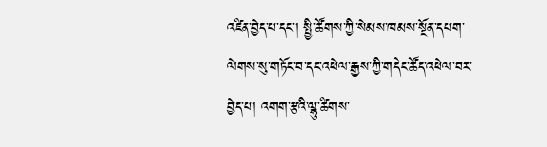འཛིན་བྱེད་པ་དང་། སྤྱི་ཚོགས་ཀྱི་སེམས་ཁམས་སྔོན་དཔག་ལེགས་སུ་གཏོང་བ་དང་འཕེལ་རྒྱས་ཀྱི་གདེང་ཚོད་འཕེལ་བར་བྱེད་པ། འགག་རྩའི་ལྷུ་ཚིགས་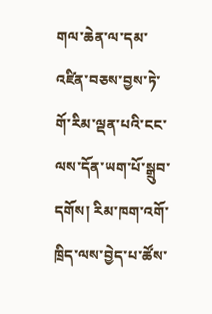གལ་ཆེན་ལ་དམ་འཛིན་བཅས་བྱས་ཏེ་གོ་རིམ་ལྡན་པའི་ངང་ལས་དོན་ཡག་པོ་སྒྲུབ་དགོས། རིམ་ཁག་འགོ་ཁྲིད་ལས་བྱེད་པ་ཚོས་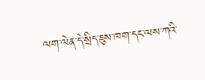ལག་ལེན་དེ་སྲིད་ཇུས་ཁག་དང་ལས་ཀའི་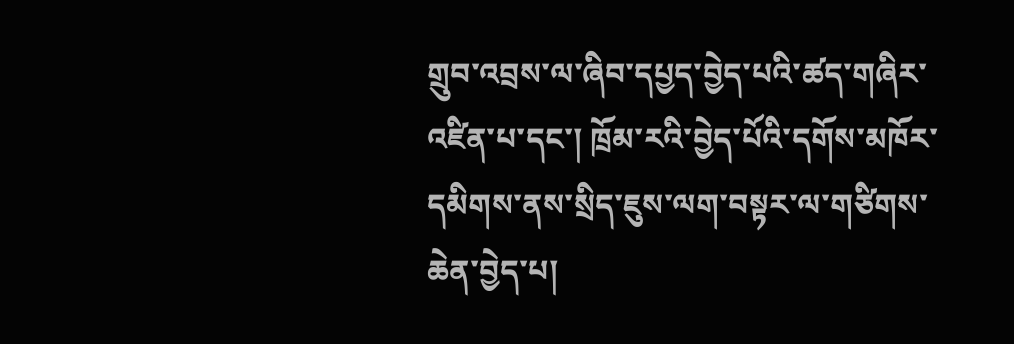གྲུབ་འབྲས་ལ་ཞིབ་དཔྱད་བྱེད་པའི་ཚད་གཞིར་འཛིན་པ་དང་། ཁྲོམ་རའི་བྱེད་པོའི་དགོས་མཁོར་དམིགས་ནས་སྲིད་ཇུས་ལག་བསྟར་ལ་གཙིགས་ཆེན་བྱེད་པ།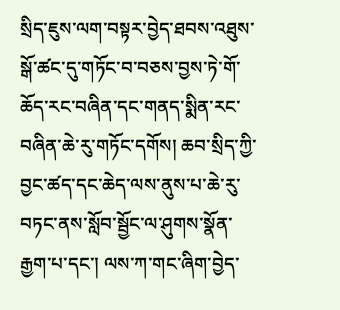སྲིད་ཇུས་ལག་བསྟར་བྱེད་ཐབས་འཐུས་སྒོ་ཚང་དུ་གཏོང་བ་བཅས་བྱས་ཏེ་གོ་ཆོད་རང་བཞིན་དང་གནད་སྨིན་རང་བཞིན་ཆེ་རུ་གཏོང་དགོས། ཆབ་སྲིད་ཀྱི་བྱང་ཚད་དང་ཆེད་ལས་ནུས་པ་ཆེ་རུ་བཏང་ནས་སློབ་སྦྱོང་ལ་ཤུགས་སྣོན་རྒྱག་པ་དང་། ལས་ཀ་གང་ཞིག་བྱེད་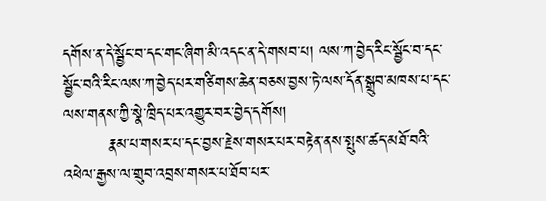དགོས་ན་དེ་སྦྱོང་བ་དང་གང་ཞིག་མི་འདང་ན་དེ་གསབ་པ། ལས་ཀ་བྱེད་རིང་སྦྱོང་བ་དང་སྦྱོང་བའི་རིང་ལས་ཀ་བྱེད་པར་གཙིགས་ཆེན་བཅས་བྱས་ཏེ་ལས་དོན་སྒྲུབ་མཁས་པ་དང་ལས་གནས་ཀྱི་སྣེ་ཁྲིད་པར་འགྱུར་བར་བྱེད་དགོས།
        རྣམ་པ་གསར་པ་དང་བྱས་རྗེས་གསར་པར་བརྟེན་ནས་སྤུས་ཚད་མཐོ་བའི་འཕེལ་རྒྱས་ལ་གྲུབ་འབྲས་གསར་པ་ཐོབ་པར་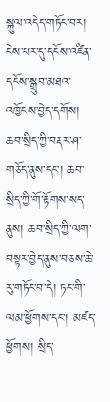སྐུལ་འདེད་གཏོང་བར། ངེས་པར་དུ་དངོས་འཛིན་དངོས་སྒྲུབ་མཐའ་འཁྱོངས་བྱེད་དགོས། ཆབ་སྲིད་ཀྱི་བརྡར་ཤ་གཅོད་ནུས་དང་། ཆབ་སྲིད་ཀྱི་གོ་རྟོགས་སད་ནུས། ཆབ་སྲིད་ཀྱི་ལག་བསྟར་བྱེད་ནུས་བཅས་ཆེ་རུ་གཏོང་བ་དེ། ཏང་གི་ལམ་ཕྱོགས་དང་། མཛད་ཕྱོགས། སྲིད་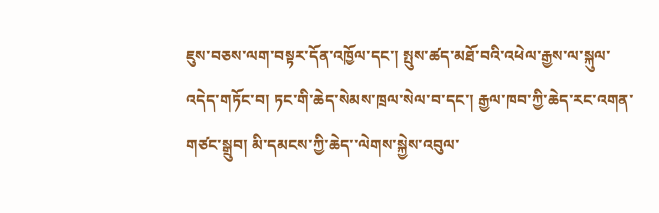ཇུས་བཅས་ལག་བསྟར་དོན་འཁྱོལ་དང་། སྤུས་ཚད་མཐོ་བའི་འཕེལ་རྒྱས་ལ་སྐུལ་འདེད་གཏོང་བ། ཏང་གི་ཆེད་སེམས་ཁྲལ་སེལ་བ་དང་། རྒྱལ་ཁབ་ཀྱི་ཆེད་རང་འགན་གཙང་སྒྲུབ། མི་དམངས་ཀྱི་ཆེད་་ལེགས་སྐྱེས་འབུལ་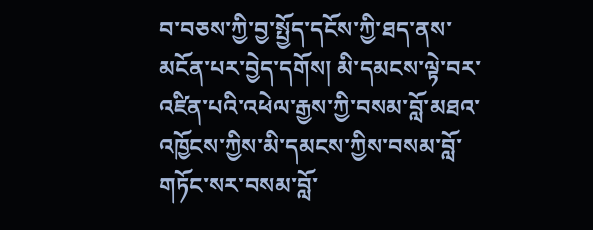བ་བཅས་ཀྱི་བྱ་སྤྱོད་དངོས་ཀྱི་ཐད་ནས་མངོན་པར་བྱེད་དགོས། མི་དམངས་ལྟེ་བར་འཛིན་པའི་འཕེལ་རྒྱས་ཀྱི་བསམ་བློ་མཐའ་འཁྱོངས་ཀྱིས་མི་དམངས་ཀྱིས་བསམ་བློ་གཏོང་སར་བསམ་བློ་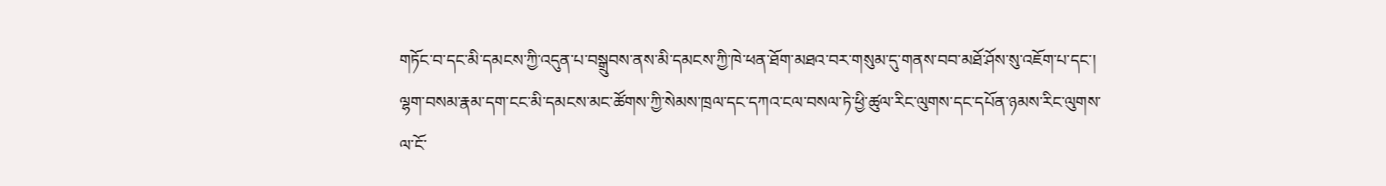གཏོང་བ་དང་མི་དམངས་ཀྱི་འདུན་པ་བསྒྲུབས་ནས་མི་དམངས་ཀྱི་ཁེ་ཕན་ཐོག་མཐའ་བར་གསུམ་དུ་གནས་བབ་མཐོ་ཤོས་སུ་འཇོག་པ་དང་། ལྷག་བསམ་རྣམ་དག་ངང་མི་དམངས་མང་ཚོགས་ཀྱི་སེམས་ཁྲལ་དང་དཀའ་ངལ་བསལ་ཏེ་ཕྱི་ཚུལ་རིང་ལུགས་དང་དཔོན་ཉམས་རིང་ལུགས་ལ་ངོ་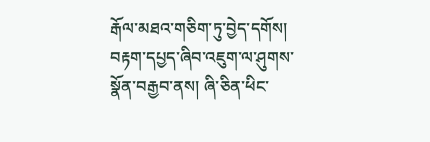རྒོལ་མཐའ་གཅིག་ཏུ་བྱེད་དགོས། བརྟག་དཔྱད་ཞིབ་འཇུག་ལ་ཤུགས་སྣོན་བརྒྱབ་ནས། ཞི་ཅིན་ཕིང་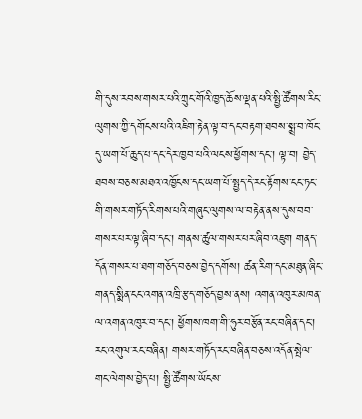གི་དུས་རབས་གསར་པའི་ཀྲུང་གོའི་ཁྱད་ཆོས་ལྡན་པའི་སྤྱི་ཚོགས་རིང་ལུགས་ཀྱི་དགོངས་པའི་འཇིག་རྟེན་ལྟ་བ་དང་བརྟག་ཐབས་སྨྲ་བ་ཁོང་དུ་ཡག་པོ་ཆུད་པ་དང་དེར་ཁྱབ་པའི་ལངས་ཕྱོགས་དང་། ལྟ་བ། བྱེད་ཐབས་བཅས་མཐའ་འཁྱོངས་དང་ཡག་པོ་སྤྱད་དེ་རང་རྟོགས་ངང་ཏང་གི་གསར་གཏོད་རིགས་པའི་གཞུང་ལུགས་ལ་བརྟེན་ནས་དུས་བབ་གསར་པར་ལྟ་ཞིབ་དང་། གནས་ཚུལ་གསར་པར་ཞིབ་འཇུག གནད་དོན་གསར་པ་ཐག་གཅོད་བཅས་བྱེད་དགོས། ཚན་རིག་དང་མཐུན་ཞིང་གནད་སྨིན་ངང་འགན་འཁྲི་རྩད་གཅོད་བྱས་ནས། འགན་འཁུར་མཁན་ལ་འགན་འཁུར་བ་དང་། ཕྱོགས་ཁག་གི་ཧུར་བརྩོན་རང་བཞིན་དང་། རང་འགུལ་རང་བཞིན། གསར་གཏོད་རང་བཞིན་བཅས་འདོན་སྤེལ་གང་ལེགས་བྱེད་པ། སྤྱི་ཚོགས་ཡོངས་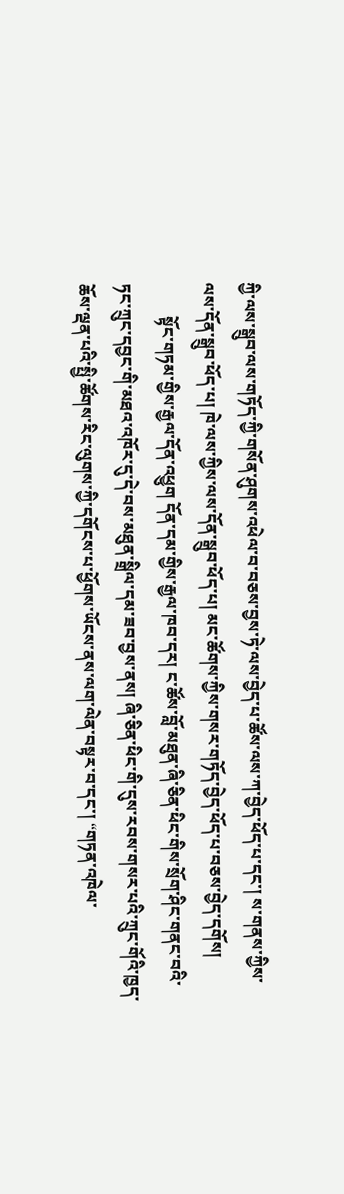ཀྱི་ལས་སྒྲུབ་ལས་གཏོད་ཀྱི་གསོན་ཤུགས་འཕེལ་བ་བཅས་བྱས་ཏེ་ལས་བྱེད་པ་ཚོས་ལས་ཀ་བྱེད་ཕོད་པ་དང་། ས་གནས་ཀྱིས་ལས་དོན་སྒྲུབ་ཕོད་པ། ཁེ་ལས་ཀྱིས་ལས་དོན་སྒྲུབ་ཕོད་པ། མང་ཚོགས་ཀྱིས་གསར་གཏོད་བྱེད་ཕོད་པ་བཅས་བྱེད་དགོས།
        སྟོང་གཏམ་གྱིས་རྒྱལ་དོན་འཕྱུག དོན་དམ་གྱིས་རྒྱལ་ཁབ་དར། ང་ཚོས་བློ་མཐུན་ཞི་ཅིན་ཕིང་གིས་སྲོག་ཤིང་གནང་བའི་ཏང་ཀྲུང་དབྱང་གི་མཐའ་འཁོར་དུ་དེ་བས་མཐུན་སྒྲིལ་དམ་ཟབ་བྱས་ནས། ཞི་ཅིན་ཕིང་གི་དུས་རབས་གསར་པའི་ཀྲུང་གོའི་ཁྱད་ཆོས་ལྡན་པའི་སྤྱི་ཚོགས་རིང་ལུགས་ཀྱི་དགོངས་པ་ཕྱོགས་ཡོངས་ནས་ལག་ལེན་བསྟར་བ་དང་། “གཏན་འཁེལ་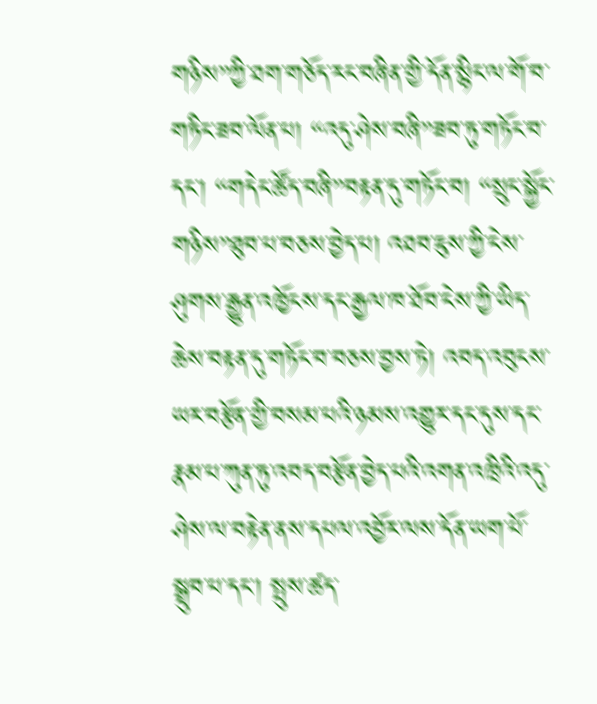གཉིས”ཀྱི་ཐག་གཅོད་རང་བཞིན་གྱི་དོན་སྙིང་ལ་གོ་བ་གཏིང་ཟབ་ལོན་པ། “འདུ་ཤེས་བཞི”ཟབ་ཏུ་གཏོང་བ་དང་། “གདེང་ཚོད་བཞི”བརྟན་དུ་གཏོང་བ། “སྲུང་སྐྱོང་གཉིས”ཐུབ་པ་བཅས་བྱེད་པ། འཐབ་ཇུས་ཀྱི་ངེས་ཤུགས་རྒྱུན་འཁྱོངས་དང་རྒྱལ་ཁ་ཐོབ་ངེས་ཀྱི་ཡིད་ཆེས་བརྟན་དུ་གཏོང་བ་བཅས་བྱས་ཏེ། འབད་འབུངས་ཡར་བརྩོན་གྱི་བསམ་པའི་ཉམས་འགྱུར་དང་དུས་དང་རྣམ་པ་ཀུན་ཏུ་འབད་བརྩོན་བྱེད་པའི་འགན་འཁྲིའི་འདུ་ཤེས་ལ་བརྟེན་ནས་དཔལ་འབྱོར་ལས་དོན་ཡག་པོ་སྒྲུབ་པ་དང་། སྤུས་ཚད་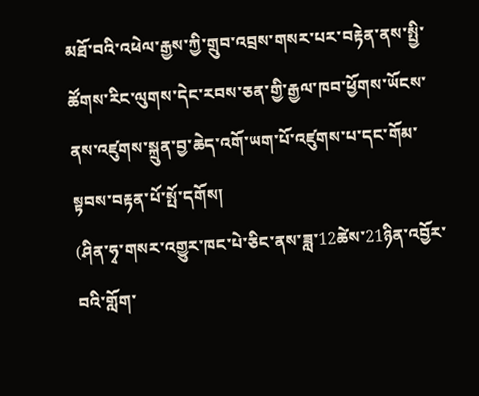མཐོ་བའི་འཕེལ་རྒྱས་ཀྱི་གྲུབ་འབྲས་གསར་པར་བརྟེན་ནས་སྤྱི་ཚོགས་རིང་ལུགས་དེང་རབས་ཅན་གྱི་རྒྱལ་ཁབ་ཕྱོགས་ཡོངས་ནས་འཛུགས་སྐྲུན་བྱ་ཆེད་འགོ་ཡག་པོ་འཛུགས་པ་དང་གོམ་སྟབས་བརྟན་པོ་སྤོ་དགོས།
(ཤིན་ཧྭ་གསར་འགྱུར་ཁང་པེ་ཅིང་ནས་ཟླ་12ཚེས་21ཉིན་འབྱོར་བའི་གློག་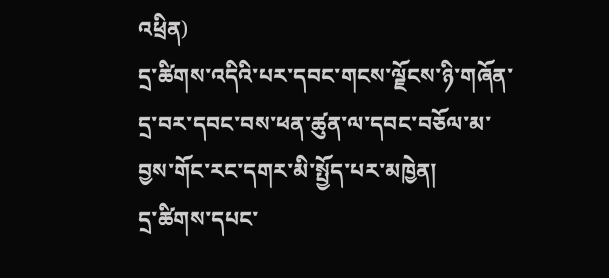འཕྲིན)
དྲ་ཚིགས་འདིའི་པར་དབང་གངས་ལྗོངས་ཉི་གཞོན་དྲ་བར་དབང་བས་ཕན་ཚུན་ལ་དབང་བཅོལ་མ་བྱས་གོང་རང་དགར་མི་སྤྱོད་པར་མཁྱེན།
དྲ་ཚིགས་དཔང་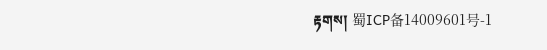རྟགས། 蜀ICP备14009601号-1